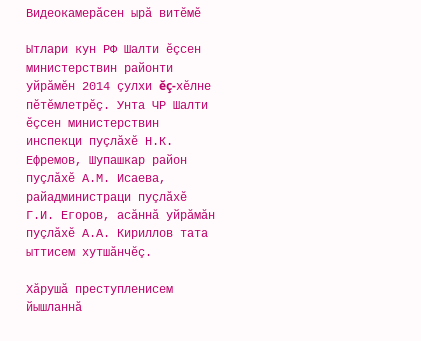Видеокамерăсен ырă витĕмĕ

Ытлари кун РФ Шалти ĕçсен министерствин районти уйрăмĕн 2014 çулхи ĕç-хĕлне пĕтĕмлетрĕç. Унта ЧР Шалти ĕçсен министерствин инспекци пуçлăхĕ Н.К. Ефремов, Шупашкар район пуçлăхĕ А.М. Исаева, райадминистраци пуçлăхĕ Г.И. Егоров, асăннă уйрăмăн пуçлăхĕ А.А. Кириллов тата ыттисем хутшăнчĕç.

Хăрушă преступленисем йышланнă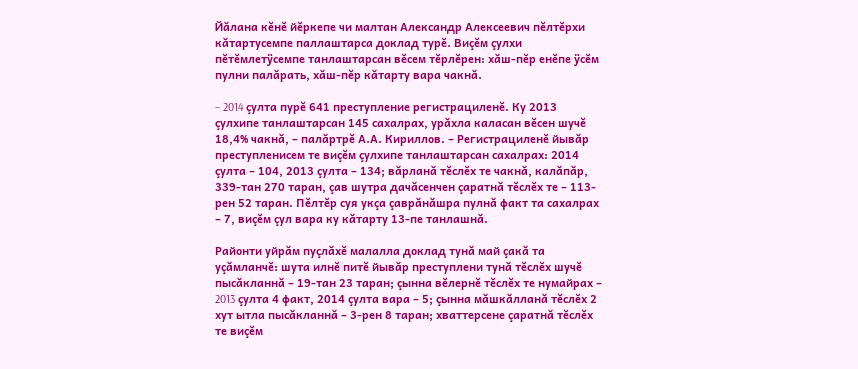Йăлана кĕнĕ йĕркепе чи малтан Александр Алексеевич пĕлтĕрхи кăтартусемпе паллаштарса доклад турĕ. Виçĕм çулхи пĕтĕмлетÿсемпе танлаштарсан вĕсем тĕрлĕрен: хăш-пĕр енĕпе ÿсĕм пулни палăрать, хăш-пĕр кăтарту вара чакнă.

– 2014 çулта пурĕ 641 преступление регистрациленĕ. Ку 2013 çулхипе танлаштарсан 145 сахалрах, урăхла каласан вĕсен шучĕ 18,4% чакнă, – палăртрĕ А.А. Кириллов. – Регистрациленĕ йывăр преступленисем те виçĕм çулхипе танлаштарсан сахалрах: 2014 çулта – 104, 2013 çулта – 134; вăрланă тĕслĕх те чакнă, калăпăр, 339-тан 270 таран, çав шутра дачăсенчен çаратнă тĕслĕх те – 113-рен 52 таран. Пĕлтĕр суя укçа çаврăнăшра пулнă факт та сахалрах – 7, виçĕм çул вара ку кăтарту 13-пе танлашнă.

Районти уйрăм пуçлăхĕ малалла доклад тунă май çакă та уçăмланчĕ: шута илнĕ питĕ йывăр преступлени тунă тĕслĕх шучĕ пысăкланнă – 19-тан 23 таран; çынна вĕлернĕ тĕслĕх те нумайрах – 2013 çулта 4 факт, 2014 çулта вара – 5; çынна мăшкăлланă тĕслĕх 2 хут ытла пысăкланнă – 3-рен 8 таран; хваттерсене çаратнă тĕслĕх те виçĕм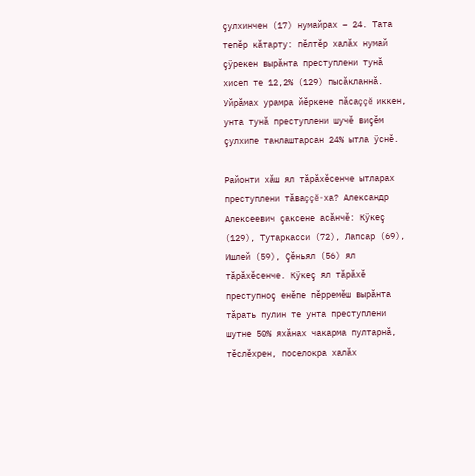çулхинчен (17) нумайрах – 24. Тата тепĕр кăтарту: пĕлтĕр халăх нумай çÿрекен вырăнта преступлени тунă хисеп те 12,2% (129) пысăкланнă. Уйрăмах урамра йĕркене пăсаççĕ иккен, унта тунă преступлени шучĕ виçĕм çулхипе танлаштарсан 24% ытла ÿснĕ.

Районти хăш ял тăрăхĕсенче ытларах преступлени тăваççĕ-ха? Александр Алексеевич çаксене асăнчĕ: Кÿкеç (129), Тутаркасси (72), Лапсар (69), Ишлей (59), Çĕньял (56) ял тăрăхĕсенче. Кÿкеç ял тăрăхĕ преступноç енĕпе пĕрремĕш вырăнта тăрать пулин те унта преступлени шутне 50% яхăнах чакарма пултарнă, тĕслĕхрен, поселокра халăх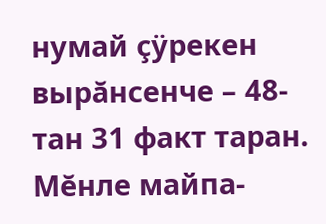нумай çÿрекен вырăнсенче – 48-тан 31 факт таран. Мĕнле майпа-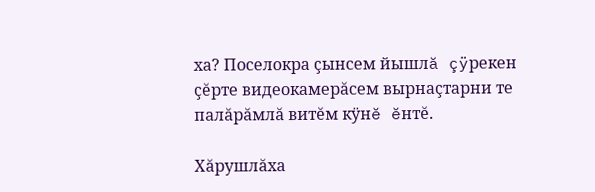ха? Поселокра çынсем йышлă çÿрекен çĕрте видеокамерăсем вырнаçтарни те палăрăмлă витĕм кÿнĕ ĕнтĕ.

Хăрушлăха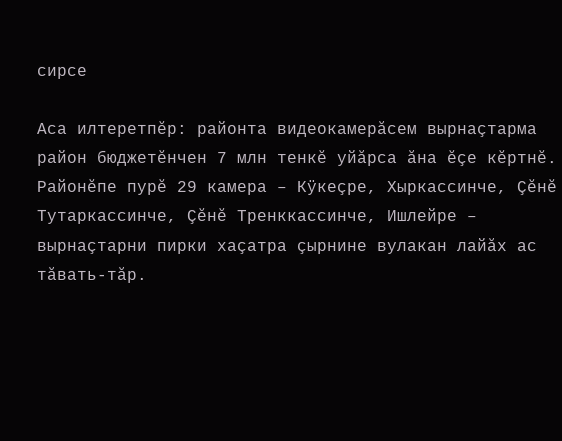сирсе

Аса илтеретпĕр: районта видеокамерăсем вырнаçтарма район бюджетĕнчен 7 млн тенкĕ уйăрса ăна ĕçе кĕртнĕ. Районĕпе пурĕ 29 камера – Кÿкеçре, Хыркассинче, Çĕнĕ Тутаркассинче, Çĕнĕ Тренккассинче, Ишлейре – вырнаçтарни пирки хаçатра çырнине вулакан лайăх ас тăвать-тăр.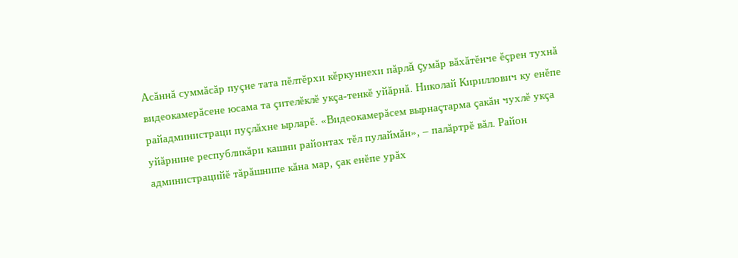Асăннă суммăсăр пуçне тата пĕлтĕрхи кĕркуннехи пăрлă çумăр вăхăтĕнче ĕçрен тухнă видеокамерăсене юсама та çителĕклĕ укçа-тенкĕ уйăрнă. Николай Кириллович ку енĕпе райадминистраци пуçлăхне ырларĕ. «Видеокамерăсем вырнаçтарма çакăн чухлĕ укçа уйăрнине республикăри кашни районтах тĕл пулаймăн», – палăртрĕ вăл. Район администрацийĕ тăрăшнипе кăна мар, çак енĕпе урăх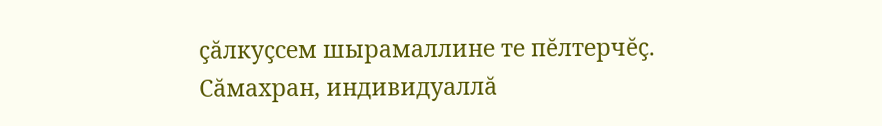çăлкуçсем шырамаллине те пĕлтерчĕç. Сăмахран, индивидуаллă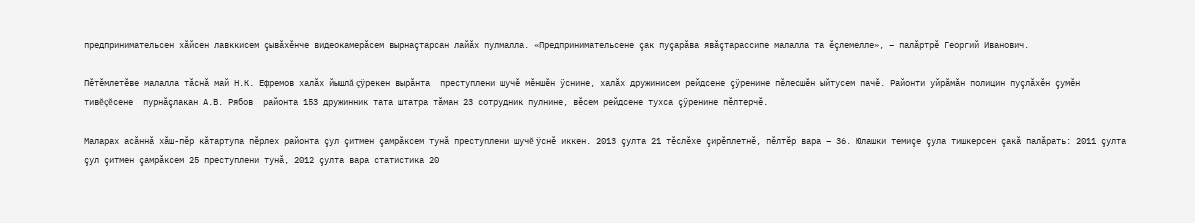предпринимательсен хăйсен лавккисем çывăхĕнче видеокамерăсем вырнаçтарсан лайăх пулмалла. «Предпринимательсене çак пуçарăва явăçтарассипе малалла та ĕçлемелле», – палăртрĕ Георгий Иванович.

Пĕтĕмлетĕве малалла тăснă май Н.К. Ефремов халăх йышлă çÿрекен вырăнта  преступлени шучĕ мĕншĕн ÿснине, халăх дружинисем рейдсене çÿренине пĕлесшĕн ыйтусем пачĕ. Районти уйрăмăн полицин пуçлăхĕн çумĕн тивĕçĕсене  пурнăçлакан А.В. Рябов  районта 153 дружинник тата штатра тăман 23 сотрудник пулнине, вĕсем рейдсене тухса çÿренине пĕлтерчĕ.

Маларах асăннă хăш-пĕр кăтартупа пĕрлех районта çул çитмен çамрăксем тунă преступлени шучĕ ÿснĕ иккен. 2013 çулта 21 тĕслĕхе çирĕплетнĕ, пĕлтĕр вара – 36. Юлашки темиçе çула тишкерсен çакă палăрать: 2011 çулта çул çитмен çамрăксем 25 преступлени тунă, 2012 çулта вара статистика 20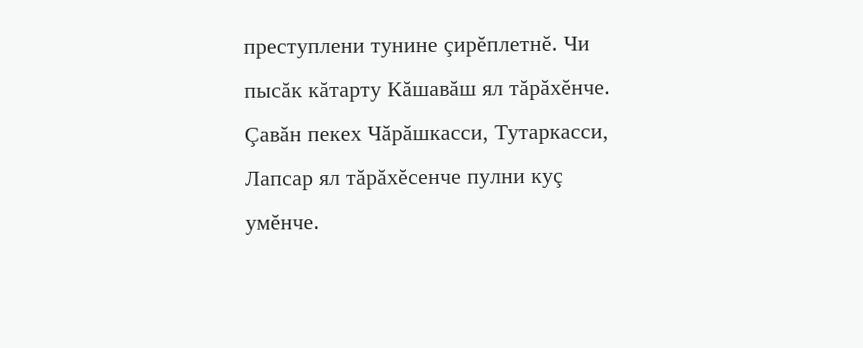преступлени тунине çирĕплетнĕ. Чи пысăк кăтарту Кăшавăш ял тăрăхĕнче. Çавăн пекех Чăрăшкасси, Тутаркасси, Лапсар ял тăрăхĕсенче пулни куç умĕнче.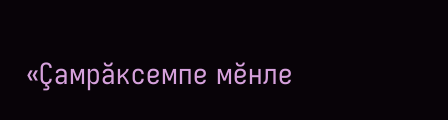«Çамрăксемпе мĕнле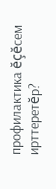профилактика ĕçĕсем ирттеретĕр?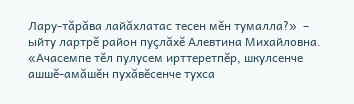Лару-тăрăва лайăхлатас тесен мĕн тумалла?»  – ыйту лартрĕ район пуçлăхĕ Алевтина Михайловна. «Ачасемпе тĕл пулусем ирттеретпĕр, шкулсенче ашшĕ-амăшĕн пухăвĕсенче тухса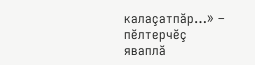калаçатпăр…» – пĕлтерчĕç яваплă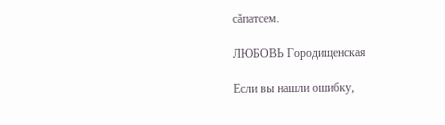сăпатсем.

ЛЮБОВЬ Городищенская

Если вы нашли ошибку,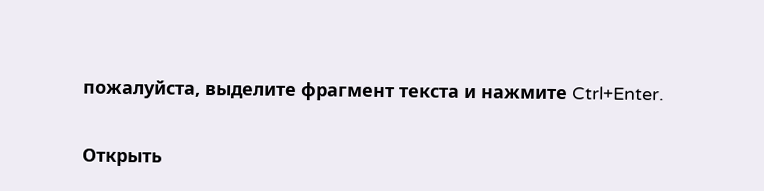пожалуйста, выделите фрагмент текста и нажмите Ctrl+Enter.

Открыть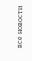все новости